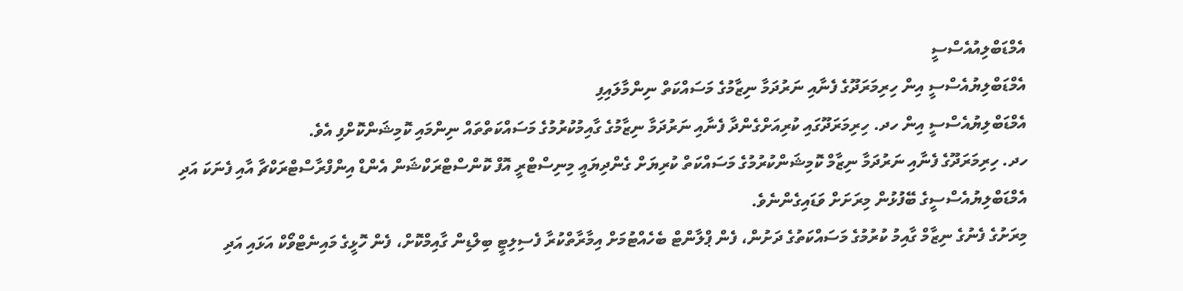އެމްޑަބްލިއުއެސްސީ
އެމްޑަބްލިޔުއެސްސީ އިން ހިރިމަރަދޫގެ ފެނާއި ނަރުދަމާ ނިޒާމުގެ މަސައްކަތް ނިންމާލައިފި
އެމްޑަބްލިޔުއެސްސީ އިން ހދ. ހިރިމަރަދޫގައި ކުރިއަށްގެންދާ ފެނާއި ނަރުދަމާ ނިޒާމުގެ ގާއިމުކުރުމުގެ މަސައްކަތްތައް ނިންމައި ކޮމިޝަންކޮށްފި އެވެ.
ހދ. ހިރިމަރަދޫގެ ފެނާއި ނަރުދަމާ ނިޒާމް ކޮމިޝަންކުރުމުގެ މަސައްކަތް ކުރިޔަށް ގެންދިޔައީ މިނިސްޓްރީ އޮފް ކޮންސްޓްރަކްޝަން އެންޑް އިންފްރާސްޓްރަކްޗާ އާއި ފެނަކަ އަދި އެމްޑަބްލިޔުއެސްސީގެ ބޭފުޅުން މިރަށަށް ވަޑައިގެންނެވެ.
މިރަށުގެ ފެނުގެ ނިޒާމް ގާއިމު ކުރުމުގެ މަސައްކަތުގެ ދަށުން، ފެން ޕްލާންޓް ބެހެއްޓުމަށް އިމާރާތްކުރާ ފެސިލިޓީ ބިލްޑިން ގާއިމްކޮށް، ފެން ހޮޅީގެ މައިނެޓްވޯކް އަޅައި އަދި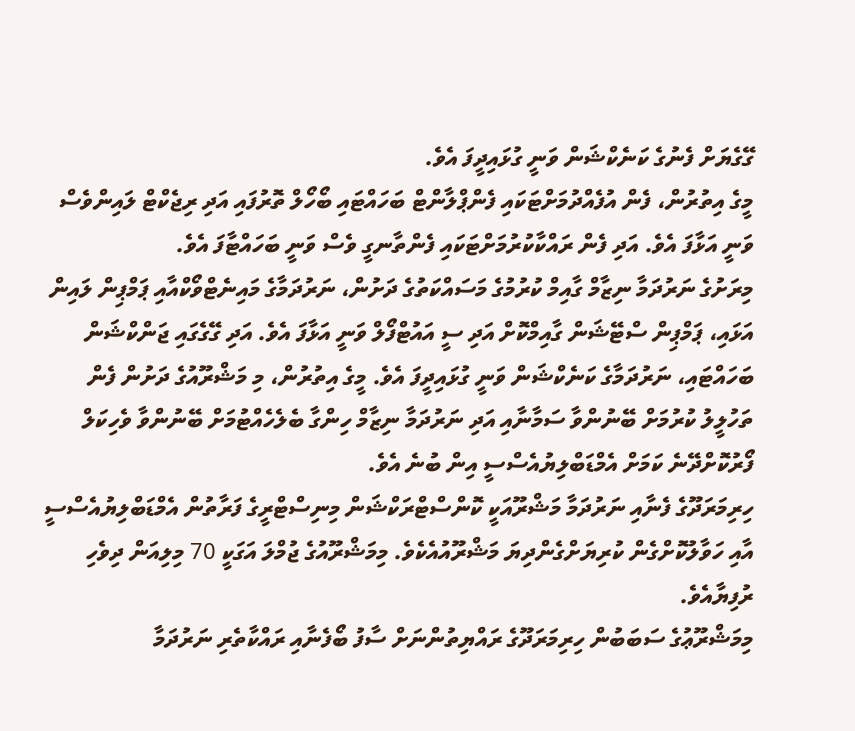ގޭގެޔަށް ފެނުގެ ކަނެކްޝަން ވަނީ ގުޅައިދީފަ އެވެ.
މީގެ އިތުރުން، ފެން އުފެއްދުމަށްޓަކައި ފެންޕްލާންޓް ބަހައްޓައި ބޯހޯލް ތޮރުފައި އަދި ރިޖެކްޓް ލައިންވެސް ވަނީ އަޅާފަ އެވެ. އަދި ފެން ރައްކާކުރުމަށްޓަކައި ފެންތާނގީ ވެސް ވަނީ ބަހައްޓާފަ އެވެ.
މިރަށުގެ ނަރުދަމާ ނިޒާމް ގާއިމް ކުރުމުގެ މަސައްކަތުގެ ދަށުން، ނަރުދަމާގެ މައިނެޓްވޯކްއާއި ޕަމްޕިން ލައިން އަޅައި، ޕަމްޕިން ސްޓޭޝަން ގާއިމްކޮށް އަދި ސީ އައުޓްފޯލް ވަނީ އަޅާފަ އެވެ. އަދި ގޭގެގައި ޖަންކްޝަން ބަހައްޓައި، ނަރުދަމާގެ ކަނެކްޝަން ވަނީ ގުޅައިދީފަ އެވެ. މީގެ އިތުރުން، މި މަޝްރޫއުގެ ދަށުން ފެން ތަހުލީލު ކުރުމަށް ބޭނުންވާ ސަމާނާއި އަދި ނަރުދަމާ ނިޒާމް ހިންގާ ބެލެހެއްޓުމަށް ބޭނުންވާ ވެހިކަލް ފޯރުކޮށްދޭނެ ކަމަށް އެމްޑަބްލިޔުއެސްސީ އިން ބުނެ އެވެ.
ހިރިމަރަދޫގެ ފެނާއި ނަރުދަމާ މަޝްރޫއަކީ ކޮންސްޓްރަކްޝަން މިނިސްޓްރީގެ ފަރާތުން އެމްޑަބްލިޔުއެސްސީ އާއި ހަވާލުކޮށްގެން ކުރިޔަށްގެންދިޔަ މަޝްރޫއުއެކެވެ. މިމަޝްރޫއުގެ ޖުމްލަ އަގަކީ 70 މިލިއަން ދިވެހި ރުފިޔާއެވެ.
މިމަޝްރޫޢުގެ ސަބަބުން ހިރިމަރަދޫގެ ރައްޔިތުންނަށް ސާފު ބޯފެނާއި ރައްކާތެރި ނަރުދަމާ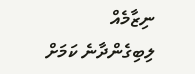ނިޒާމެއް ލިބިގެންދާނެ ކަމަށް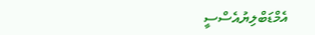އެމްޑަބްލިޔުއެސްސީ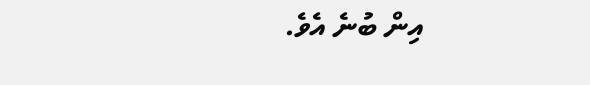އިން ބުނެ އެވެ.